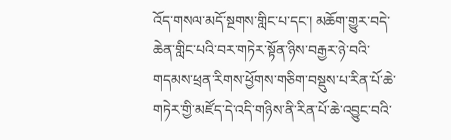འོད་གསལ་མདོ་སྔགས་གླིང་པ་དང་། མཆོག་གྱུར་བདེ་ཆེན་གླིང་པའི་བར་གཏེར་སྟོན་ཉིས་བརྒྱར་ཉེ་བའི་གདམས་ཕྲན་རིགས་ཕྱོགས་གཅིག་བསྡུས་པ་རིན་པོ་ཆེ་གཏེར་གྱི་མཛོད་དེ་འདི་གཉིས་ནི་རིན་པོ་ཆེ་འབྱུང་བའི་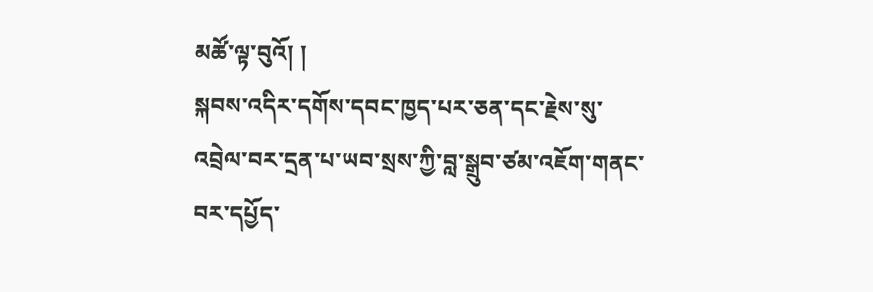མཚོ་ལྟ་བུའོ། །
སྐབས་འདིར་དགོས་དབང་ཁྱད་པར་ཅན་དང་རྗེས་སུ་འབྲེལ་བར་དྲན་པ་ཡབ་སྲས་ཀྱི་བླ་སྒྲུབ་ཙམ་འཇོག་གནང་བར་དཔྱོད་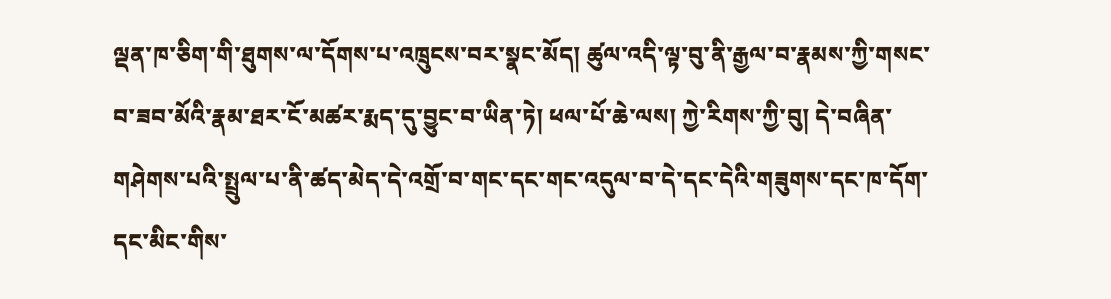ལྡན་ཁ་ཅིག་གི་ཐུགས་ལ་དོགས་པ་འཁྲུངས་བར་སྣང་མོད། ཚུལ་འདི་ལྟ་བུ་ནི་རྒྱལ་བ་རྣམས་ཀྱི་གསང་བ་ཟབ་མོའི་རྣམ་ཐར་ངོ་མཚར་རྨད་དུ་བྱུང་བ་ཡིན་ཏེ། ཕལ་པོ་ཆེ་ལས། ཀྱེ་རིགས་ཀྱི་བུ། དེ་བཞིན་གཤེགས་པའི་སྤྲུལ་པ་ནི་ཚད་མེད་དེ་འགྲོ་བ་གང་དང་གང་འདུལ་བ་དེ་དང་དེའི་གཟུགས་དང་ཁ་དོག་དང་མིང་གིས་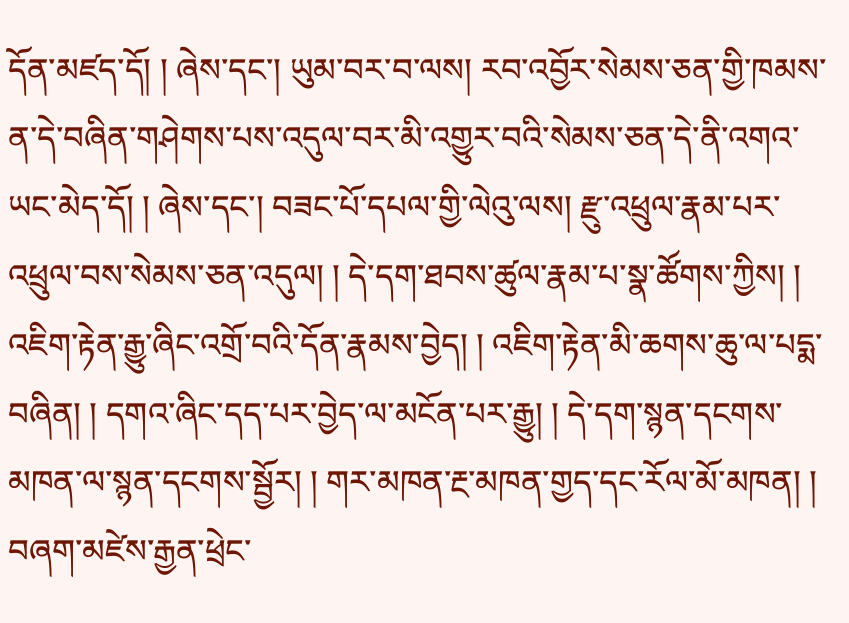དོན་མཛད་དོ། ། ཞེས་དང་། ཡུམ་བར་བ་ལས། རབ་འབྱོར་སེམས་ཅན་གྱི་ཁམས་ན་དེ་བཞིན་གཤེགས་པས་འདུལ་བར་མི་འགྱུར་བའི་སེམས་ཅན་དེ་ནི་འགའ་ཡང་མེད་དོ། ། ཞེས་དང་། བཟང་པོ་དཔལ་གྱི་ལེའུ་ལས། རྫུ་འཕྲུལ་རྣམ་པར་འཕྲུལ་བས་སེམས་ཅན་འདུལ། ། དེ་དག་ཐབས་ཚུལ་རྣམ་པ་སྣ་ཚོགས་ཀྱིས། ། འཇིག་རྟེན་རྒྱུ་ཞིང་འགྲོ་བའི་དོན་རྣམས་བྱེད། ། འཇིག་རྟེན་མི་ཆགས་ཆུ་ལ་པདྨ་བཞིན། ། དགའ་ཞིང་དད་པར་བྱེད་ལ་མངོན་པར་རྒྱུ། ། དེ་དག་སྙན་དངགས་མཁན་ལ་སྙན་དངགས་སྦྱོར། ། གར་མཁན་རྔ་མཁན་གྱད་དང་རོལ་མོ་མཁན། ། བཞག་མཛེས་རྒྱན་ཕྲེང་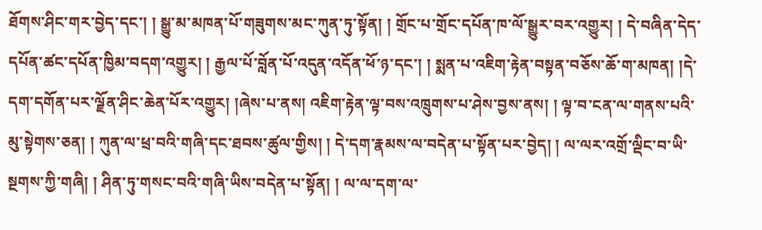ཐོགས་ཤིང་གར་བྱེད་དང་། ། སྒྱུ་མ་མཁན་པོ་གཟུགས་མང་ཀུན་ཏུ་སྟོན། ། གྲོང་པ་གྲོང་དཔོན་ཁ་ལོ་སྒྱུར་བར་འགྱུར། ། དེ་བཞིན་དེད་དཔོན་ཚང་དཔོན་ཁྱིམ་བདག་འགྱུར། ། རྒྱལ་པོ་བློན་པོ་འདུན་འདོན་ཕོ་ཉ་དང་། ། སྨན་པ་འཇིག་རྟེན་བསྟན་བཅོས་ཆོ་ག་མཁན། །དེ་དག་དགོན་པར་ལྗོན་ཤིང་ཆེན་པོར་འགྱུར། །ཞེས་པ་ནས། འཇིག་རྟེན་ལྟ་བས་འཁྲུགས་པ་ཤེས་བྱས་ནས། ། ལྟ་བ་ངན་ལ་གནས་པའི་མུ་སྟེགས་ཅན། ། ཀུན་ལ་ཕྲ་བའི་གཞི་དང་ཐབས་ཚུལ་གྱིས། ། དེ་དག་རྣམས་ལ་བདེན་པ་སྟོན་པར་བྱེད། ། ལ་ལར་འགྲོ་ལྡིང་བ་ཡི་སྔགས་ཀྱི་གཞི། ། ཤིན་ཏུ་གསང་བའི་གཞི་ཡིས་བདེན་པ་སྟོན། ། ལ་ལ་དག་ལ་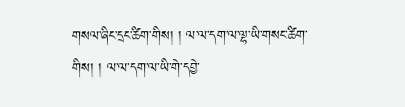གསལ་ཞིང་དྲང་ཚིག་གིས། ། ལ་ལ་དག་ལ་ལྷ་ཡི་གསང་ཚིག་གིས། ། ལ་ལ་དག་ལ་ཡི་གེ་དབྱེ་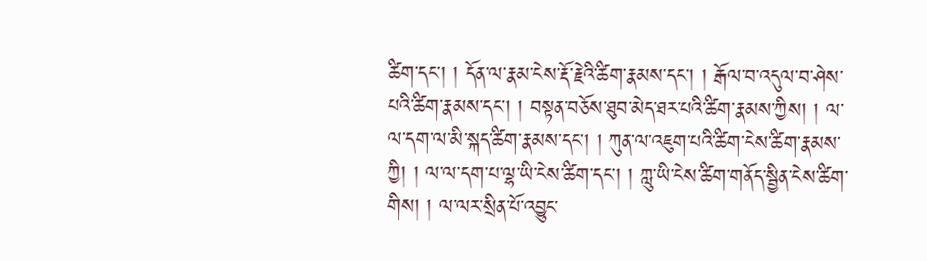ཚིག་དང་། ། དོན་ལ་རྣམ་ངེས་རྡོ་རྗེའི་ཚིག་རྣམས་དང་། ། རྒོལ་བ་འདུལ་བ་ཤེས་པའི་ཚིག་རྣམས་དང་། ། བསྟན་བཅོས་ཐུབ་མེད་ཐར་པའི་ཚིག་རྣམས་ཀྱིས། ། ལ་ལ་དག་ལ་མི་སྐད་ཚིག་རྣམས་དང་། ། ཀུན་ལ་འཇུག་པའི་ཚིག་ངེས་ཚིག་རྣམས་ཀྱི། ། ལ་ལ་དག་པ་ལྷ་ཡི་ངེས་ཚིག་དང་། ། ཀླུ་ཡི་ངེས་ཚིག་གནོད་སྦྱིན་ངེས་ཚིག་གིས། ། ལ་ལར་སྲིན་པོ་འབྱུང་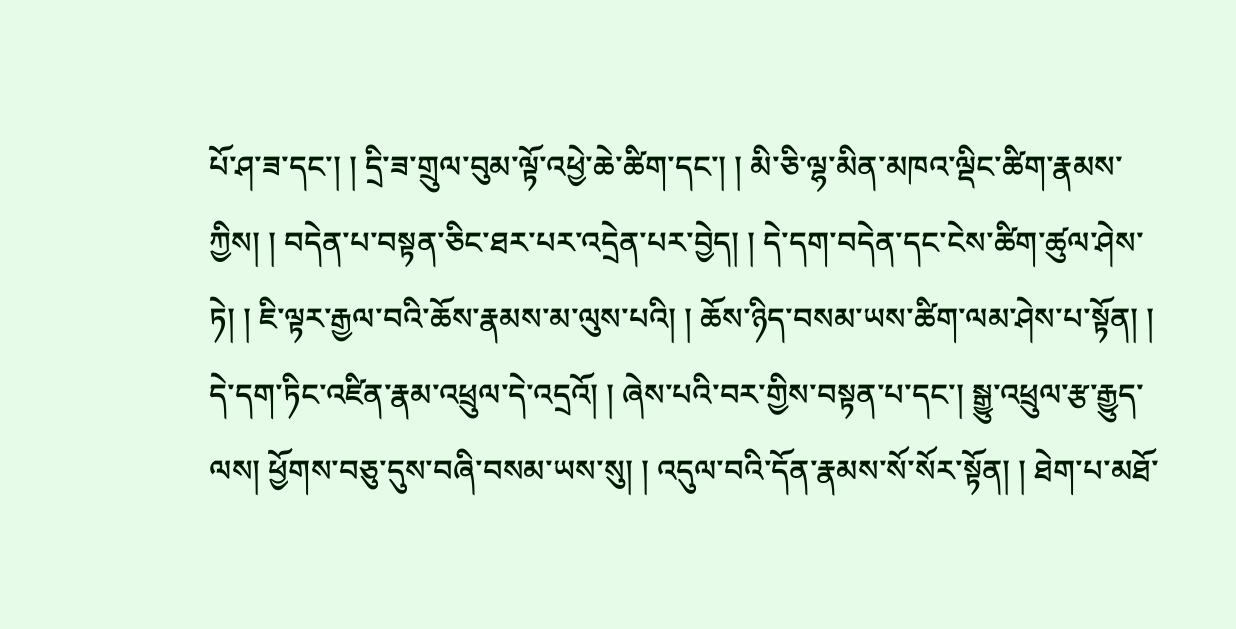པོ་ཤ་ཟ་དང་། ། དྲི་ཟ་གྲུལ་བུམ་ལྟོ་འཕྱེ་ཆེ་ཚིག་དང་། ། མི་ཅི་ལྷ་མིན་མཁའ་ལྡིང་ཚིག་རྣམས་ཀྱིས། ། བདེན་པ་བསྟན་ཅིང་ཐར་པར་འདྲེན་པར་བྱེད། ། དེ་དག་བདེན་དང་ངེས་ཚིག་ཚུལ་ཤེས་ཏེ། ། ཇི་ལྟར་རྒྱལ་བའི་ཆོས་རྣམས་མ་ལུས་པའི། ། ཆོས་ཉིད་བསམ་ཡས་ཚིག་ལམ་ཤེས་པ་སྟོན། ། དེ་དག་ཏིང་འཛིན་རྣམ་འཕྲུལ་དེ་འདྲའོ། ། ཞེས་པའི་བར་གྱིས་བསྟན་པ་དང་། སྒྱུ་འཕྲུལ་རྩ་རྒྱུད་ལས། ཕྱོགས་བཅུ་དུས་བཞི་བསམ་ཡས་སུ། ། འདུལ་བའི་དོན་རྣམས་སོ་སོར་སྟོན། ། ཐེག་པ་མཐོ་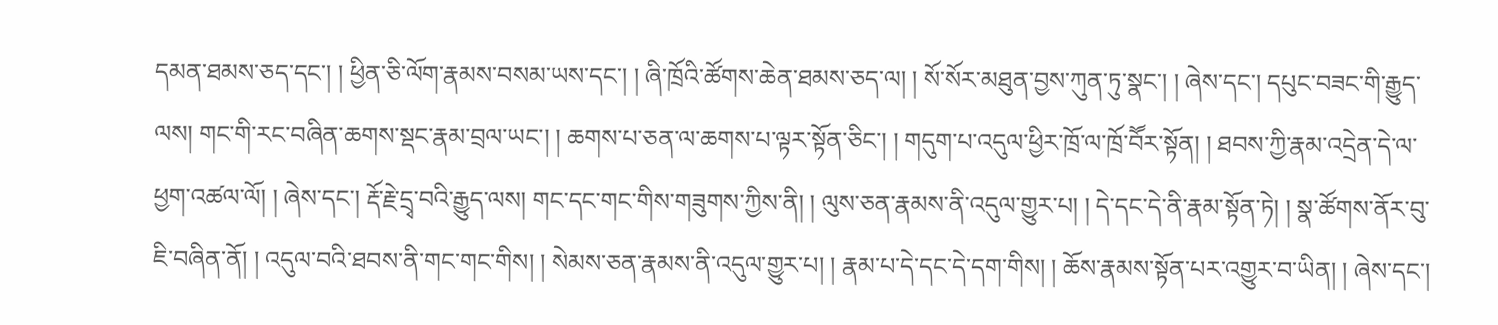དམན་ཐམས་ཅད་དང་། ། ཕྱིན་ཅི་ལོག་རྣམས་བསམ་ཡས་དང་། ། ཞི་ཁྲོའི་ཚོགས་ཆེན་ཐམས་ཅད་ལ། ། སོ་སོར་མཐུན་བྱས་ཀུན་ཏུ་སྣང་། ། ཞེས་དང་། དཔུང་བཟང་གི་རྒྱུད་ལས། གང་གི་རང་བཞིན་ཆགས་སྡང་རྣམ་བྲལ་ཡང་། ། ཆགས་པ་ཅན་ལ་ཆགས་པ་ལྟར་སྟོན་ཅིང་། ། གདུག་པ་འདུལ་ཕྱིར་ཁྲོ་ལ་ཁྲོ་བཽར་སྟོན། ། ཐབས་ཀྱི་རྣམ་འདྲེན་དེ་ལ་ཕྱག་འཚལ་ལོ། ། ཞེས་དང་། རྡོ་རྗེ་དྲྭ་བའི་རྒྱུད་ལས། གང་དང་གང་གིས་གཟུགས་ཀྱིས་ནི། ། ལུས་ཅན་རྣམས་ནི་འདུལ་གྱུར་པ། ། དེ་དང་དེ་ནི་རྣམ་སྟོན་ཏེ། ། སྣ་ཚོགས་ནོར་བུ་ཇི་བཞིན་ནོ། ། འདུལ་བའི་ཐབས་ནི་གང་གང་གིས། ། སེམས་ཅན་རྣམས་ནི་འདུལ་གྱུར་པ། ། རྣམ་པ་དེ་དང་དེ་དག་གིས། ། ཆོས་རྣམས་སྟོན་པར་འགྱུར་བ་ཡིན། ། ཞེས་དང་།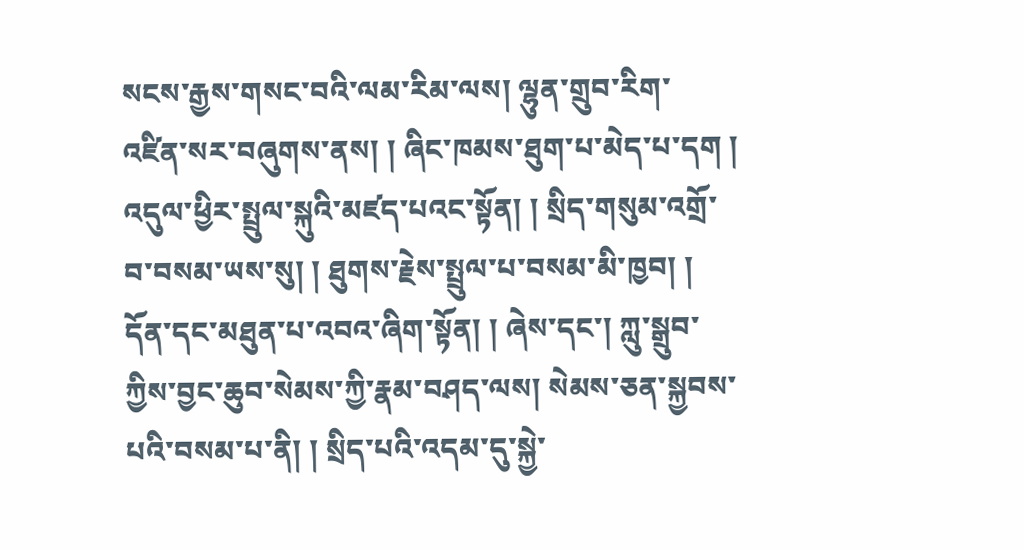སངས་རྒྱས་གསང་བའི་ལམ་རིམ་ལས། ལྷུན་གྲུབ་རིག་འཛིན་སར་བཞུགས་ནས། ། ཞིང་ཁམས་ཐུག་པ་མེད་པ་དག ། འདུལ་ཕྱིར་སྤྲུལ་སྐུའི་མཛད་པའང་སྟོན། ། སྲིད་གསུམ་འགྲོ་བ་བསམ་ཡས་སུ། ། ཐུགས་རྗེས་སྤྲུལ་པ་བསམ་མི་ཁྱབ། ། དོན་དང་མཐུན་པ་འབའ་ཞིག་སྟོན། ། ཞེས་དང་། ཀླུ་སྒྲུབ་ཀྱིས་བྱང་ཆུབ་སེམས་ཀྱི་རྣམ་བཤད་ལས། སེམས་ཅན་སྐྱབས་པའི་བསམ་པ་ནི། ། སྲིད་པའི་འདམ་དུ་སྐྱེ་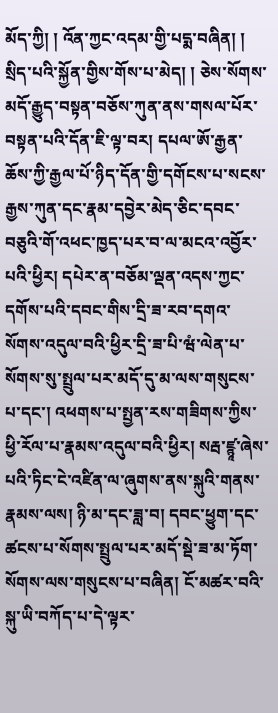མོད་ཀྱི། ། འོན་ཀྱང་འདམ་གྱི་པདྨ་བཞིན། ། སྲིད་པའི་སྐྱོན་གྱིས་གོས་པ་མེད། ། ཅེས་སོགས་མདོ་རྒྱུད་བསྟན་བཅོས་ཀུན་ནས་གསལ་པོར་བསྟན་པའི་དོན་ཇི་ལྟ་བར། དཔལ་ཨོ་རྒྱན་ཆོས་ཀྱི་རྒྱལ་པོ་ཉིད་དོན་གྱི་དགོངས་པ་སངས་རྒྱས་ཀུན་དང་རྣམ་དབྱེར་མེད་ཅིང་དབང་བཅུའི་གོ་འཕང་ཁྱད་པར་བ་ལ་མངའ་འབྱོར་པའི་ཕྱིར། དཔེར་ན་བཅོམ་ལྡན་འདས་ཀྱང་དགོས་པའི་དབང་གིས་དྲི་ཟ་རབ་དགའ་སོགས་འདུལ་བའི་ཕྱིར་དྲི་ཟ་པི་ཝཾ་ལེན་པ་སོགས་སུ་སྤྲུལ་པར་མདོ་དུ་མ་ལས་གསུངས་པ་དང་། འཕགས་པ་སྤྱན་རས་གཟིགས་ཀྱིས་ཕྱི་རོལ་པ་རྣམས་འདུལ་བའི་ཕྱིར། སརྦ་ཛྙཱ་ཞེས་པའི་ཏིང་ངེ་འཛིན་ལ་ཞུགས་ནས་སྐུའི་གནས་རྣམས་ལས། ཉི་མ་དང་ཟླ་བ། དབང་ཕྱུག་དང་ཚངས་པ་སོགས་སྤྲུལ་པར་མདོ་སྡེ་ཟ་མ་ཏོག་སོགས་ལས་གསུངས་པ་བཞིན། ངོ་མཚར་བའི་སྐུ་ཡི་བཀོད་པ་དེ་ལྟར་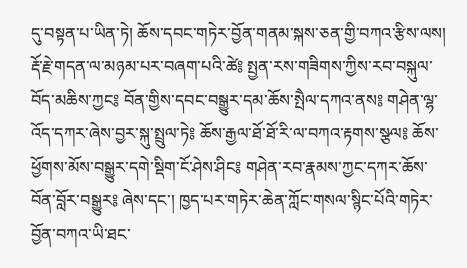དུ་བསྟན་པ་ཡིན་ཏེ། ཆོས་དབང་གཏེར་བྱོན་གནམ་སྐས་ཅན་གྱི་བཀའ་རྩིས་ལས། རྡོ་རྗེ་གདན་ལ་མཉམ་པར་བཞག་པའི་ཚེ༔ སྤྱན་རས་གཟིགས་ཀྱིས་རབ་བསྐུལ་བོད་མཆིས་ཀྱང༔ བོན་གྱིས་དབང་བསྒྱུར་དམ་ཆོས་སྤཻལ་དཀའ་ནས༔ གཤེན་ལྷ་འོད་དཀར་ཞེས་བྱར་སྐུ་སྤྲུལ་ཏེ༔ ཆོས་རྒྱལ་ཐོ་ཐོ་རི་ལ་བཀའ་རྟགས་སྩལ༔ ཆོས་ཕྱོགས་མོས་བསྒྱུར་དགེ་སྡིག་ངོ་ཤེས་ཤིང༔ གཤེན་རབ་རྣམས་ཀྱང་དཀར་ཆོས་བོན་བློར་བསྒྱུར༔ ཞེས་དང་། ཁྱད་པར་གཏེར་ཆེན་ཀློང་གསལ་སྙིང་པོའི་གཏེར་བྱོན་བཀའ་ཡི་ཐང་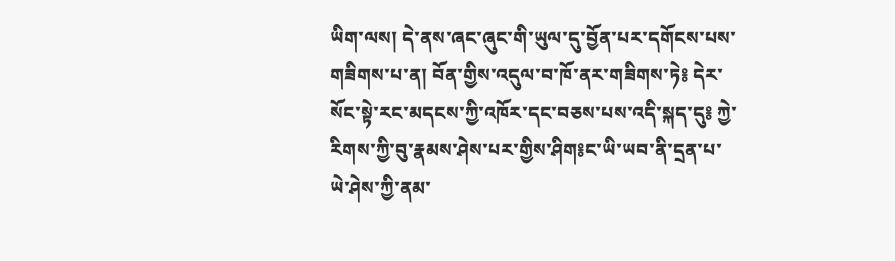ཡིག་ལས། དེ་ནས་ཞང་ཞུང་གི་ཡུལ་དུ་བྱོན་པར་དགོངས་པས་གཟིགས་པ་ན། བོན་གྱིས་འདུལ་བ་ཁོ་ནར་གཟིགས་ཏེ༔ དེར་སོང་སྟེ་རང་མདངས་ཀྱི་འཁོར་དང་བཅས་པས་འདི་སྐད་དུ༔ ཀྱེ་རིགས་ཀྱི་བུ་རྣམས་ཤེས་པར་གྱིས་ཤིག༔ང་ཡི་ཡབ་ནི་དྲན་པ་ཡེ་ཤེས་ཀྱི་ནམ་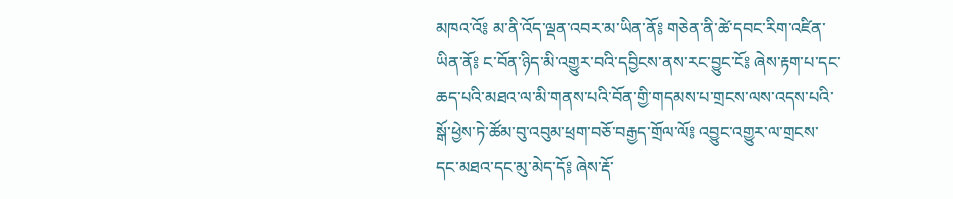མཁའ་འོ༔ མ་ནི་འོད་ལྡན་འབར་མ་ཡིན་ནོ༔ གཅེན་ནི་ཚེ་དབང་རིག་འཛིན་ཡིན་ནོ༔ ང་བོན་ཉིད་མི་འགྱུར་བའི་དབྱིངས་ནས་རང་བྱུང་ངོ༔ ཞེས་རྟག་པ་དང་ཆད་པའི་མཐའ་ལ་མི་གནས་པའི་བོན་གྱི་གདམས་པ་གྲངས་ལས་འདས་པའི་སྒོ་ཕྱེས་ཏེ་ཚོམ་བུ་འབུམ་ཕྲག་བཅོ་བརྒྱད་གྲོལ་ལོ༔ འབྱུང་འགྱུར་ལ་གྲངས་དང་མཐའ་དང་མུ་མེད་དོ༔ ཞེས་རྡོ་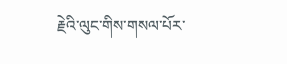རྗེའི་ལུང་གིས་གསལ་པོར་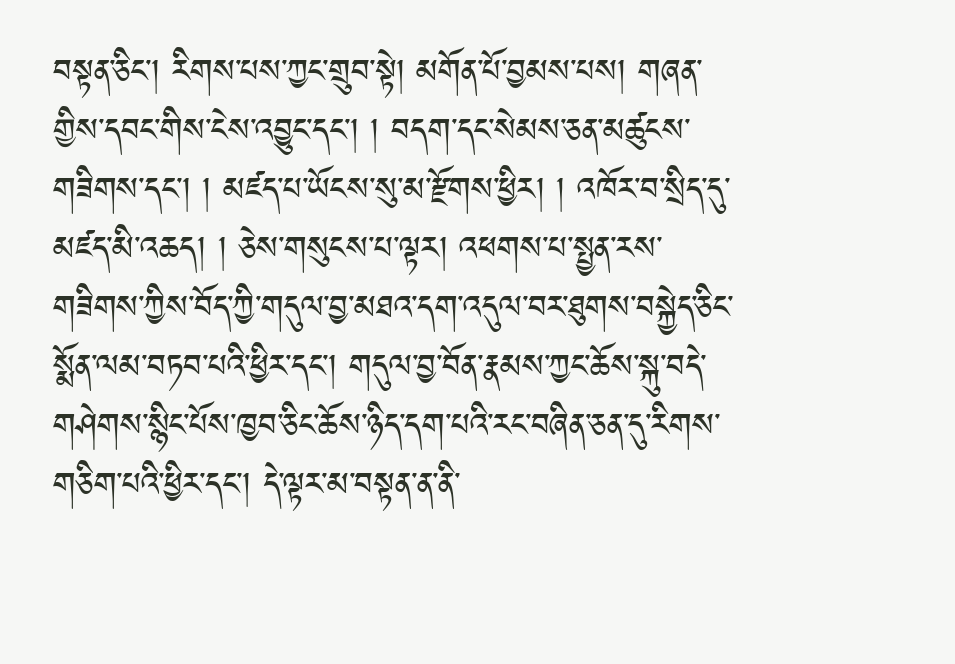བསྟན་ཅིང་། རིགས་པས་ཀྱང་གྲུབ་སྟེ། མགོན་པོ་བྱམས་པས། གཞན་གྱིས་དབང་གིས་ངེས་འབྱུང་དང་། ། བདག་དང་སེམས་ཅན་མཚུངས་གཟིགས་དང་། ། མཛད་པ་ཡོངས་སུ་མ་རྫོགས་ཕྱིར། ། འཁོར་བ་སྲིད་དུ་མཛད་མི་འཆད། ། ཅེས་གསུངས་པ་ལྟར། འཕགས་པ་སྤྱན་རས་གཟིགས་ཀྱིས་བོད་ཀྱི་གདུལ་བྱ་མཐའ་དག་འདུལ་བར་ཐུགས་བསྐྱེད་ཅིང་སྨོན་ལམ་བཏབ་པའི་ཕྱིར་དང་། གདུལ་བྱ་བོན་རྣམས་ཀྱང་ཆོས་སྐུ་བདེ་གཤེགས་སྙིང་པོས་ཁྱབ་ཅིང་ཆོས་ཉིད་དག་པའི་རང་བཞིན་ཅན་དུ་རིགས་གཅིག་པའི་ཕྱིར་དང་། དེ་ལྟར་མ་བསྟན་ན་ནི་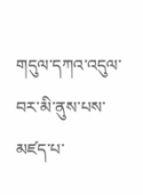གདུལ་དཀའ་འདུལ་བར་མི་ནུས་པས་མཛད་པ་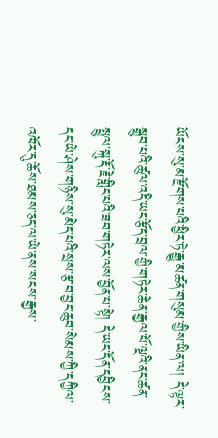ཡོངས་སུ་མ་རྫོགས་པའི་ཕྱིར་ཏེ་རྒྱུ་མཚན་གསུམ་གྱིས་ཡིན་ལ། དེ་ལྟར་སྒྲུབ་པའི་ཚུལ་འདི་ཡང་རྩོད་བྲལ་གྱི་གཏེར་ཆེན་རྒྱལ་པོ་ལྔའི་ནང་ཚན་སྤྲུལ་སྐུ་རྡོ་རྗེ་གླིང་པའི་ཟབ་གཏེར་ལས་བྱོན་པ་སྟེ། དེ་ཡང་དོན་དབྱིངས་དང་ཡེ་ཤེས་གཉིས་སུ་མེད་པའི་སྲས་རྩ་བ་བྱང་ཆུབ་སེམས་ཀྱི་དཀྱིལ་འཁོར་དུ་ཆོས་ཐམས་ཅད་ལ་ཡེ་ནས་སངས་རྒྱས་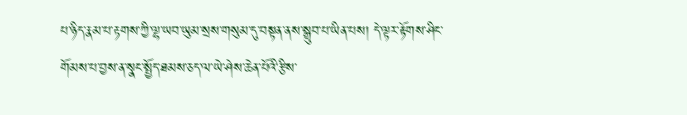པ་ཉིད་རྣམ་པ་རྟགས་ཀྱི་ལྷ་ཡབ་ཡུམ་སྲས་གསུམ་དུ་བསྟན་ནས་སྒྲུབ་པ་ཡིན་པས། དེ་ལྟར་རྟོགས་ཤིང་གོམས་པ་བྱས་ན་སྣང་སྤྱོད་ཐམས་ཅད་ལ་ཡེ་ཤེས་ཆེན་པོའི་རྩིས་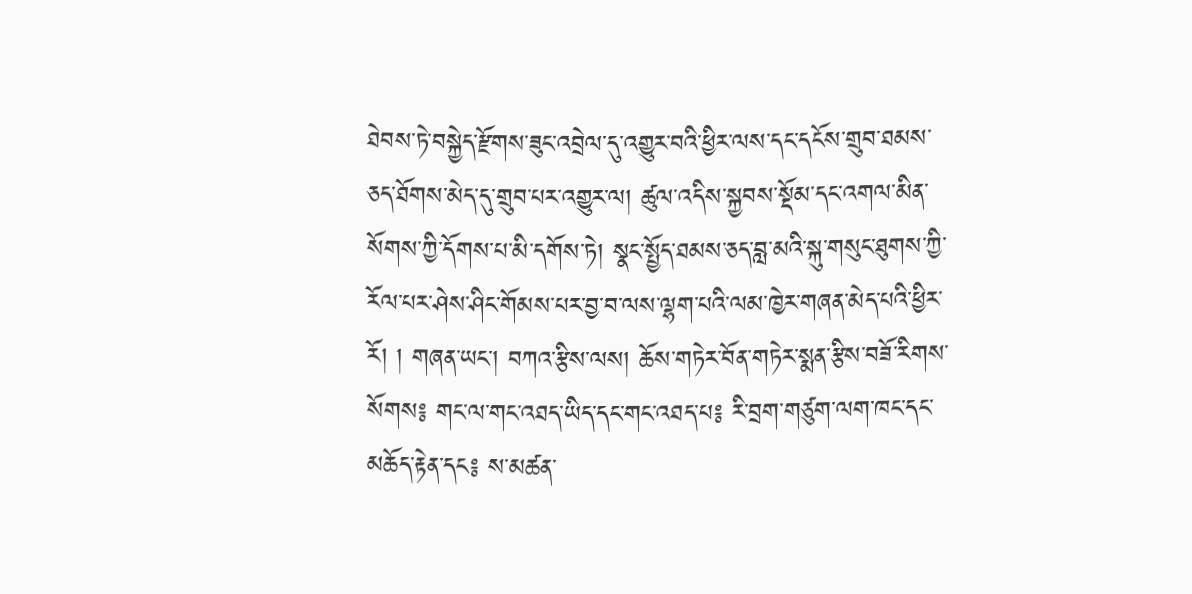ཐེབས་ཏེ་བསྐྱེད་རྫོགས་ཟུང་འབྲེལ་དུ་འགྱུར་བའི་ཕྱིར་ལས་དང་དངོས་གྲུབ་ཐམས་ཅད་ཐོགས་མེད་དུ་གྲུབ་པར་འགྱུར་ལ། ཚུལ་འདིས་སྐྱབས་སྡོམ་དང་འགལ་མིན་སོགས་ཀྱི་དོགས་པ་མི་དགོས་ཏེ། སྣང་སྤྱོད་ཐམས་ཅད་བླ་མའི་སྐུ་གསུང་ཐུགས་ཀྱི་རོལ་པར་ཤེས་ཤིང་གོམས་པར་བྱ་བ་ལས་ལྷག་པའི་ལམ་ཁྱེར་གཞན་མེད་པའི་ཕྱིར་རོ། ། གཞན་ཡང་། བཀའ་རྩིས་ལས། ཆོས་གཏེར་བོན་གཏེར་སྨན་རྩིས་བཟོ་རིགས་སོགས༔ གང་ལ་གང་འཐད་ཡིད་དང་གང་འཐད་པ༔ རི་བྲག་གཙུག་ལག་ཁང་དང་མཆོད་རྟེན་དང༔ ས་མཚན་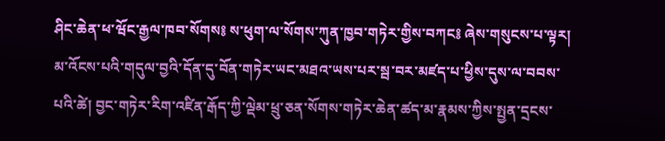ཤིང་ཆེན་ཕ་ཝོང་རྒྱལ་ཁབ་སོགས༔ ས་ཕུག་ལ་སོགས་ཀུན་ཁྱབ་གཏེར་གྱིས་བཀང༔ ཞེས་གསུངས་པ་ལྟར། མ་འོངས་པའི་གདུལ་བྱའི་དོན་དུ་བོན་གཏེར་ཡང་མཐའ་ཡས་པར་སྦ་བར་མཛད་པ་ཕྱིས་དུས་ལ་བབས་པའི་ཚེ། བྱང་གཏེར་རིག་འཛིན་རྒོད་ཀྱི་ལྡེམ་ཕྲུ་ཅན་སོགས་གཏེར་ཆེན་ཚད་མ་རྣམས་ཀྱིས་སྤྱན་དྲངས་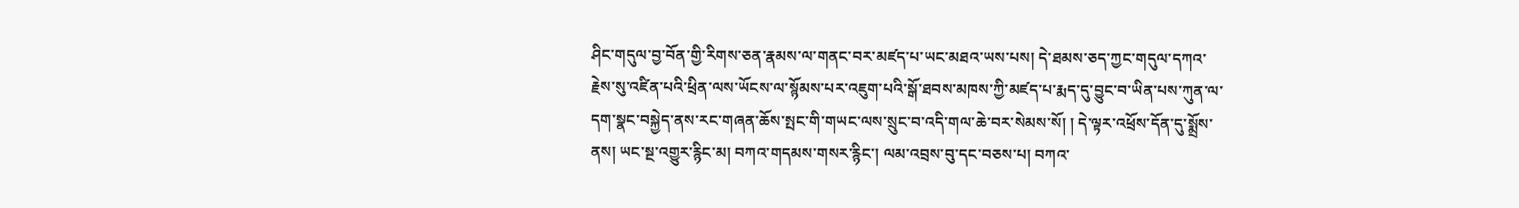ཤིང་གདུལ་བྱ་བོན་གྱི་རིགས་ཅན་རྣམས་ལ་གནང་བར་མཛད་པ་ཡང་མཐའ་ཡས་པས། དེ་ཐམས་ཅད་ཀྱང་གདུལ་དཀའ་རྗེས་སུ་འཛིན་པའི་ཕྲིན་ལས་ཡོངས་ལ་སྙོམས་པར་འཇུག་པའི་སྒོ་ཐབས་མཁས་ཀྱི་མཛད་པ་རྨད་དུ་བྱུང་བ་ཡིན་པས་ཀུན་ལ་དག་སྣང་བསྐྱེད་ནས་རང་གཞན་ཆོས་སྤང་གི་གཡང་ལས་སྲུང་བ་འདི་གལ་ཆེ་བར་སེམས་སོ། ། དེ་ལྟར་འཕྲོས་དོན་དུ་སྨྲོས་ནས། ཡང་སྔ་འགྱུར་རྙིང་མ། བཀའ་གདམས་གསར་རྙིང་། ལམ་འབྲས་བུ་དང་བཅས་པ། བཀའ་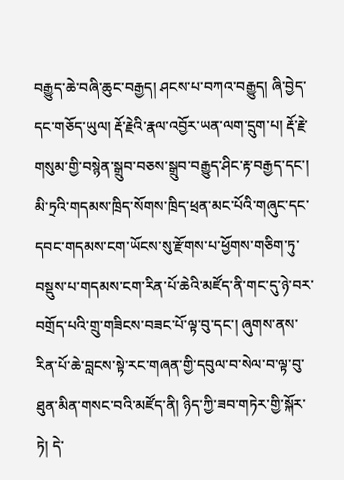བརྒྱུད་ཆེ་བཞི་ཆུང་བརྒྱད། ཤངས་པ་བཀའ་བརྒྱུད། ཞི་བྱེད་དང་གཅོད་ཡུལ། རྡོ་རྗེའི་རྣལ་འབྱོར་ཡན་ལག་དྲུག་པ། རྡོ་རྗེ་གསུམ་གྱི་བསྙེན་སྒྲུབ་བཅས་སྒྲུབ་བརྒྱུད་ཤིང་རྟ་བརྒྱད་དང་། མི་ཏྲའི་གདམས་ཁྲིད་སོགས་ཁྲིད་ཕྲན་མང་པོའི་གཞུང་དང་དབང་གདམས་ངག་ཡོངས་སུ་རྫོགས་པ་ཕྱོགས་གཅིག་ཏུ་བསྡུས་པ་གདམས་ངག་རིན་པོ་ཆེའི་མཛོད་ནི་གང་དུ་ཉེ་བར་བགྲོད་པའི་གྲུ་གཟིངས་བཟང་པོ་ལྟ་བུ་དང་། ཞུགས་ནས་རིན་པོ་ཆེ་བླངས་སྟེ་རང་གཞན་གྱི་དབུལ་བ་སེལ་བ་ལྟ་བུ་ཐུན་མིན་གསང་བའི་མཛོད་ནི། ཉིད་ཀྱི་ཟབ་གཏེར་གྱི་སྐོར་ཏེ། དེ་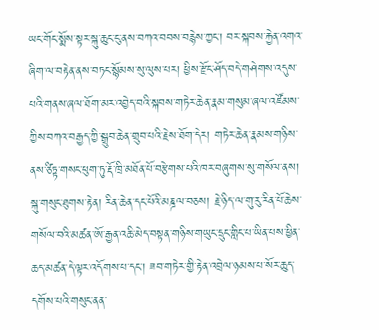ཡང་གོང་སྨོས་སྟར་སྐུ་ཆུང་ངུ་ནས་བཀའ་བབས་བརྙེས་ཀྱང་། བར་སྐབས་རྐྱེན་འགའ་ཞིག་ལ་བརྟེན་ནས་བཏང་སྙོམས་སུ་ལུས་པར། ཕྱིས་རྫོང་ཤོད་བདེ་གཤེགས་འདུས་པའི་གནས་ཞལ་ཐོག་མར་འབྱེད་བའི་སྐབས་གཏེར་ཆེན་རྣམ་གསུམ་ཞལ་འཛོམས་ཀྱིས་བཀའ་བརྒྱད་ཀྱི་སྒྲུབ་ཆེན་གྲུབ་པའི་རྗེས་ཐོག་དེར། གཏེར་ཆེན་རྣམས་གཉིས་ནས་ཙིཏྟ་གསང་ཕུག་ཏུ་རྡོ་ཁྲི་མཐོན་པོ་བརྩེགས་པའི་ཁར་བཞུགས་སུ་གསོལ་ནས། སྐུ་གསུང་ཐུགས་རྟེན། རིན་ཆེན་དང་པོའི་མཎྜལ་བཅས། རྗེ་ཉིད་ལ་གུ་རུ་རིན་པོ་ཆེས་གསོལ་བའི་མཚན་ཨོ་རྒྱན་འཆི་མེད་བསྟན་གཉིས་གཡུང་དྲུང་གླིང་པ་ཡིན་པས་ཕྱིན་ཆད་མཚན་དེ་ལྟར་འདོགས་པ་དང་། ཟབ་གཏེར་གྱི་རྟེན་འབྲེལ་ཉམས་པ་སོར་ཆུད་དགོས་པའི་གསུང་ནན་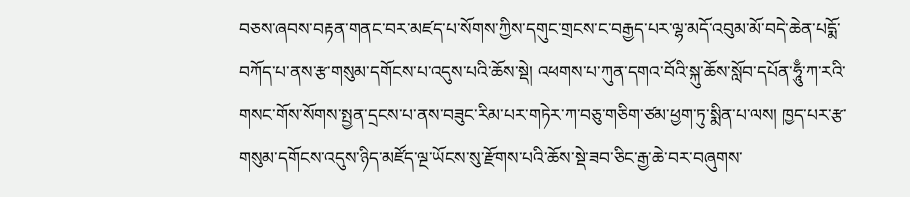བཅས་ཞབས་བརྟན་གནང་བར་མཛད་པ་སོགས་ཀྱིས་དགུང་གྲངས་ང་བརྒྱད་པར་ལྷ་མདོ་འབུམ་མོ་བདེ་ཆེན་པདྨོ་བཀོད་པ་ནས་རྩ་གསུམ་དགོངས་པ་འདུས་པའི་ཆོས་སྡེ། འཕགས་པ་ཀུན་དགའ་བོའི་སྐུ་ཆོས་སློབ་དཔོན་ཧཱུྃ་ཀ་རའི་གསང་གོས་སོགས་སྤྱན་དྲངས་པ་ནས་བཟུང་རིམ་པར་གཏེར་ཀ་བཅུ་གཅིག་ཙམ་ཕྱག་ཏུ་སྨིན་པ་ལས། ཁྱད་པར་རྩ་གསུམ་དགོངས་འདུས་ཉིད་མཛོད་ལྔ་ཡོངས་སུ་རྫོགས་པའི་ཆོས་སྡེ་ཟབ་ཅིང་རྒྱ་ཆེ་བར་བཞུགས་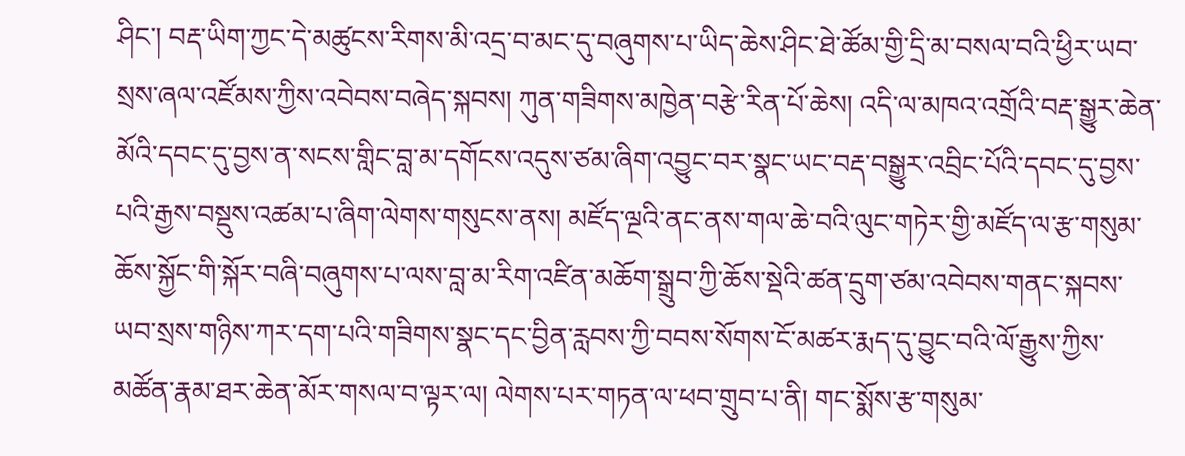ཤིང་། བརྡ་ཡིག་ཀྱང་དེ་མཚུངས་རིགས་མི་འདྲ་བ་མང་དུ་བཞུགས་པ་ཡིད་ཆེས་ཤིང་ཐེ་ཚོམ་གྱི་དྲི་མ་བསལ་བའི་ཕྱིར་ཡབ་སྲས་ཞལ་འཛོམས་ཀྱིས་འབེབས་བཞེད་སྐབས། ཀུན་གཟིགས་མཁྱེན་བརྩེ་རིན་པོ་ཆེས། འདི་ལ་མཁའ་འགྲོའི་བརྡ་སྒྱུར་ཆེན་མོའི་དབང་དུ་བྱས་ན་སངས་གླིང་བླ་མ་དགོངས་འདུས་ཙམ་ཞིག་འབྱུང་བར་སྣང་ཡང་བརྡ་བསྒྱུར་འབྲིང་པོའི་དབང་དུ་བྱས་པའི་རྒྱས་བསྡུས་འཚམ་པ་ཞིག་ལེགས་གསུངས་ནས། མཛོད་ལྔའི་ནང་ནས་གལ་ཆེ་བའི་ལུང་གཏེར་གྱི་མཛོད་ལ་རྩ་གསུམ་ཆོས་སྐྱོང་གི་སྐོར་བཞི་བཞུགས་པ་ལས་བླ་མ་རིག་འཛིན་མཆོག་སྒྲུབ་ཀྱི་ཆོས་སྡེའི་ཚན་དྲུག་ཙམ་འབེབས་གནང་སྐབས་ཡབ་སྲས་གཉིས་ཀར་དག་པའི་གཟིགས་སྣང་དང་བྱིན་རླབས་ཀྱི་བབས་སོགས་ངོ་མཚར་རྨད་དུ་བྱུང་བའི་ལོ་རྒྱུས་ཀྱིས་མཚོན་རྣམ་ཐར་ཆེན་མོར་གསལ་བ་ལྟར་ལ། ལེགས་པར་གཏན་ལ་ཕབ་གྲུབ་པ་ནི། གང་སྨོས་རྩ་གསུམ་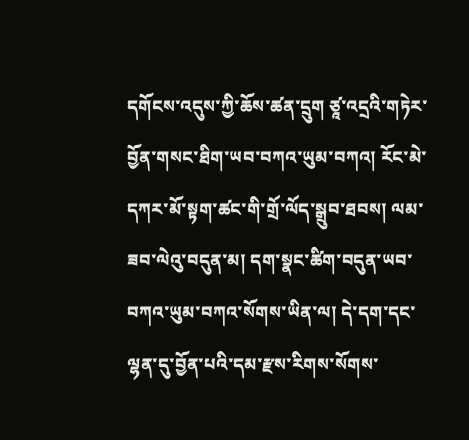དགོངས་འདུས་ཀྱི་ཆོས་ཚན་དྲུག ཙཱ་འདྲའི་གཏེར་བྱོན་གསང་ཐིག་ཡབ་བཀའ་ཡུམ་བཀའ། རོང་མེ་དཀར་མོ་སྟག་ཚང་གི་གྲོ་ལོད་སྒྲུབ་ཐབས། ལམ་ཟབ་ལེའུ་བདུན་མ། དག་སྣང་ཚིག་བདུན་ཡབ་བཀའ་ཡུམ་བཀའ་སོགས་ཡིན་ལ། དེ་དག་དང་ལྷན་དུ་བྱོན་པའི་དམ་རྫས་རིགས་སོགས་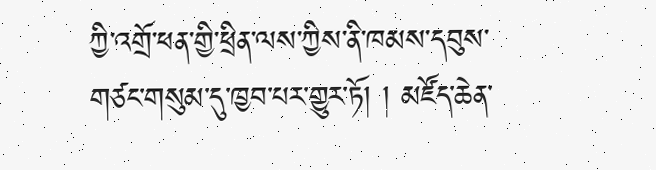ཀྱི་འགྲོ་ཕན་གྱི་ཕྲིན་ལས་ཀྱིས་ནི་ཁམས་དབུས་གཙང་གསུམ་དུ་ཁྱབ་པར་གྱུར་ཏོ། ། མཛོད་ཆེན་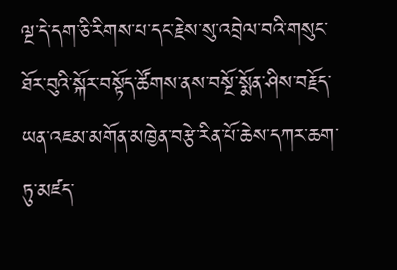ལྔ་དེ་དག་ཅི་རིགས་པ་དང་རྗེས་སུ་འབྲེལ་བའི་གསུང་ཐོར་བུའི་སྐོར་བསྟོད་ཚོགས་ནས་བསྔོ་སྨོན་ཤིས་བརྗོད་ཡན་འཇམ་མགོན་མཁྱེན་བརྩེ་རིན་པོ་ཆེས་དཀར་ཆག་ཏུ་མཛད་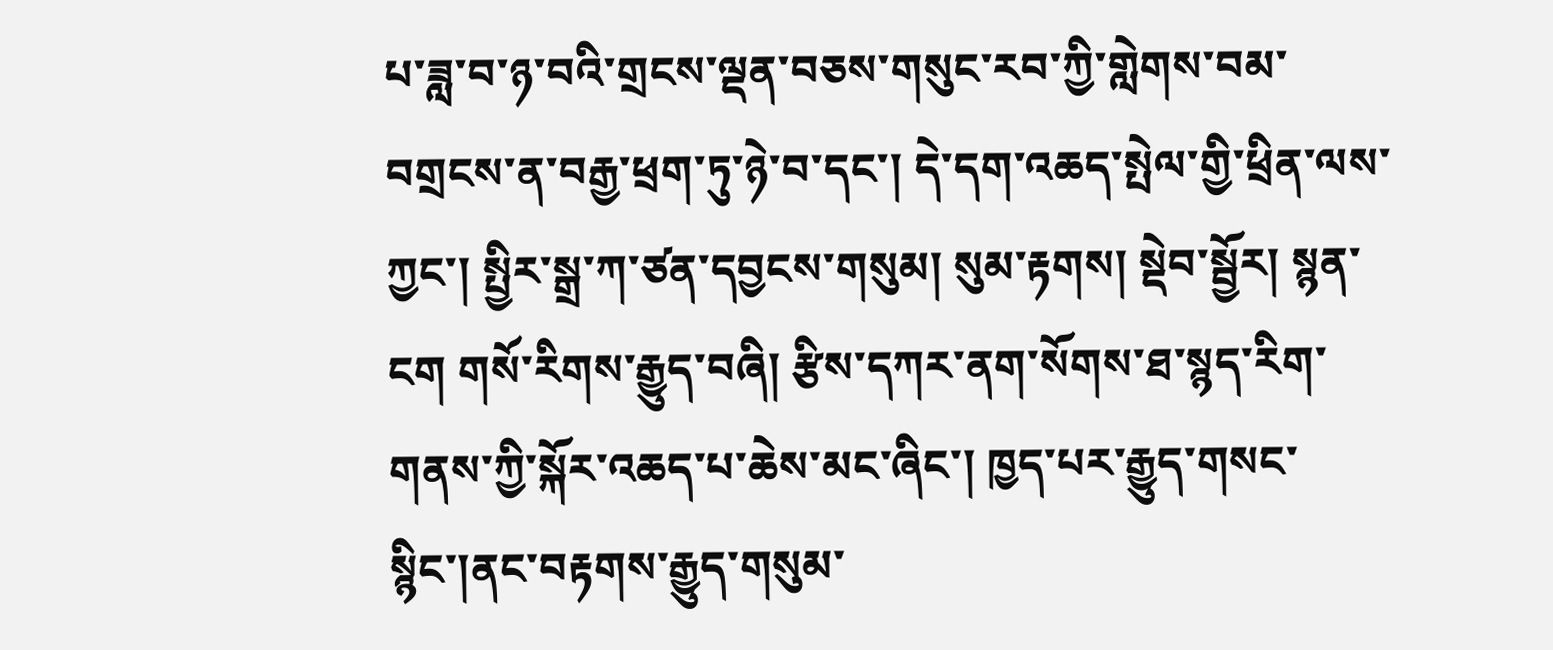པ་ཟླ་བ་ཉ་བའི་གྲངས་ལྡན་བཅས་གསུང་རབ་ཀྱི་གླེགས་བམ་བགྲངས་ན་བརྒྱ་ཕྲག་ཏུ་ཉེ་བ་དང་། དེ་དག་འཆད་སྤེལ་གྱི་ཕྲིན་ལས་ཀྱང་། སྤྱིར་སྒྲ་ཀ་ཙན་དབྱངས་གསུམ། སུམ་རྟགས། སྡེབ་སྦྱོར། སྙན་ངག གསོ་རིགས་རྒྱུད་བཞི། རྩིས་དཀར་ནག་སོགས་ཐ་སྙད་རིག་གནས་ཀྱི་སྐོར་འཆད་པ་ཆེས་མང་ཞིང་། ཁྱད་པར་རྒྱུད་གསང་སྙིང་།ནང་བརྟགས་རྒྱུད་གསུམ་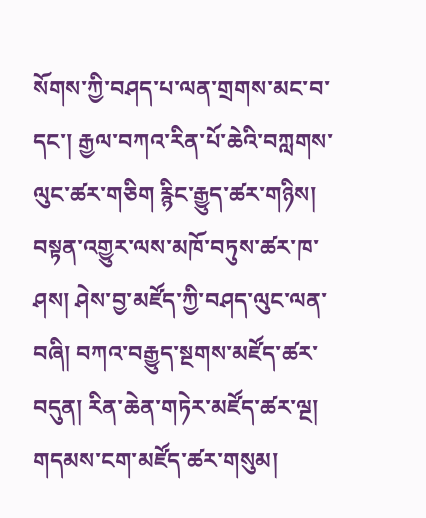སོགས་ཀྱི་བཤད་པ་ལན་གྲགས་མང་བ་དང་། རྒྱལ་བཀའ་རིན་པོ་ཆེའི་བཀླགས་ལུང་ཚར་གཅིག རྙིང་རྒྱུད་ཚར་གཉིས། བསྟན་འགྱུར་ལས་མཁོ་བཏུས་ཚར་ཁ་ཤས། ཤེས་བྱ་མཛོད་ཀྱི་བཤད་ལུང་ལན་བཞི། བཀའ་བརྒྱུད་སྔགས་མཛོད་ཚར་བདུན། རིན་ཆེན་གཏེར་མཛོད་ཚར་ལྔ། གདམས་ངག་མཛོད་ཚར་གསུམ།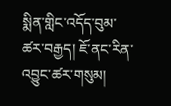སྨིན་གླིང་འདོད་བུམ་ཚར་བརྒྱད། ཇོ་ནང་རིན་འབྱུང་ཚར་གསུམ།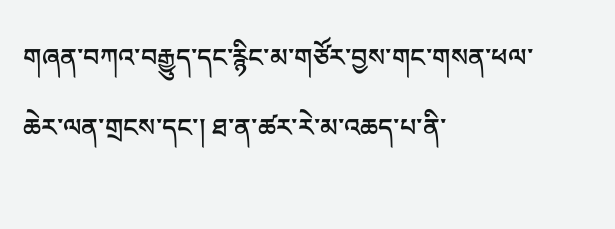གཞན་བཀའ་བརྒྱུད་དང་རྙིང་མ་གཙོར་བྱས་གང་གསན་ཕལ་ཆེར་ལན་གྲངས་དང་། ཐ་ན་ཚར་རེ་མ་འཆད་པ་ནི་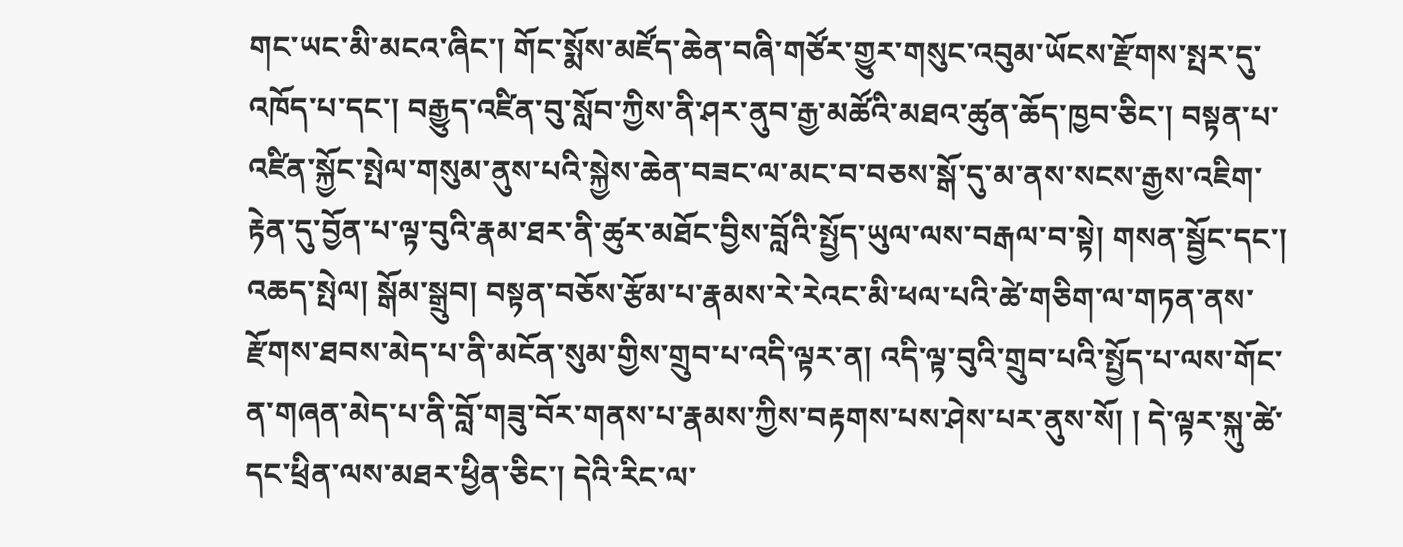གང་ཡང་མི་མངའ་ཞིང་། གོང་སྨོས་མཛོད་ཆེན་བཞི་གཙོར་གྱུར་གསུང་འབུམ་ཡོངས་རྫོགས་སྤར་དུ་འཁོད་པ་དང་། བརྒྱུད་འཛིན་བུ་སློབ་ཀྱིས་ནི་ཤར་ནུབ་རྒྱ་མཚོའི་མཐའ་ཚུན་ཆོད་ཁྱབ་ཅིང་། བསྟན་པ་འཛིན་སྐྱོང་སྤེལ་གསུམ་ནུས་པའི་སྐྱེས་ཆེན་བཟང་ལ་མང་བ་བཅས་སྒོ་དུ་མ་ནས་སངས་རྒྱས་འཇིག་རྟེན་དུ་བྱོན་པ་ལྟ་བུའི་རྣམ་ཐར་ནི་ཚུར་མཐོང་བྱིས་བློའི་སྤྱོད་ཡུལ་ལས་བརྒལ་བ་སྟེ། གསན་སྦྱོང་དང་། འཆད་སྤེལ། སྒོམ་སྒྲུབ། བསྟན་བཅོས་རྩོམ་པ་རྣམས་རེ་རེའང་མི་ཕལ་པའི་ཚེ་གཅིག་ལ་གཏན་ནས་རྫོགས་ཐབས་མེད་པ་ནི་མངོན་སུམ་གྱིས་གྲུབ་པ་འདི་ལྟར་ན། འདི་ལྟ་བུའི་གྲུབ་པའི་སྤྱོད་པ་ལས་གོང་ན་གཞན་མེད་པ་ནི་བློ་གཟུ་བོར་གནས་པ་རྣམས་ཀྱིས་བརྟགས་པས་ཤེས་པར་ནུས་སོ། ། དེ་ལྟར་སྐུ་ཚེ་དང་ཕྲིན་ལས་མཐར་ཕྱིན་ཅིང་། དེའི་རིང་ལ་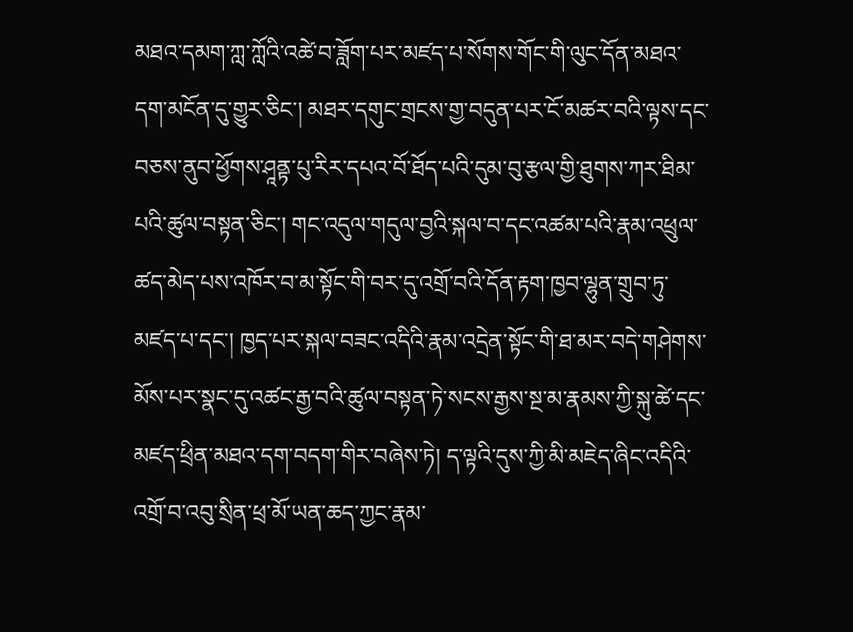མཐའ་དམག་ཀླ་ཀློའི་འཚེ་བ་ཟློག་པར་མཛད་པ་སོགས་གོང་གི་ལུང་དོན་མཐའ་དག་མངོན་དུ་གྱུར་ཅིང་། མཐར་དགུང་གྲངས་གྱ་བདུན་པར་ངོ་མཚར་བའི་ལྟས་དང་བཅས་ནུབ་ཕྱོགས་ཤཱནྟ་པུ་རིར་དཔའ་བོ་ཐོད་པའི་དུམ་བུ་རྩལ་གྱི་ཐུགས་ཀར་ཐིམ་པའི་ཚུལ་བསྟན་ཅིང་། གང་འདུལ་གདུལ་བྱའི་སྐལ་བ་དང་འཚམ་པའི་རྣམ་འཕྲུལ་ཚད་མེད་པས་འཁོར་བ་མ་སྟོང་གི་བར་དུ་འགྲོ་བའི་དོན་རྟག་ཁྱབ་ལྷུན་གྲུབ་ཏུ་མཛད་པ་དང་། ཁྱད་པར་སྐལ་བཟང་འདིའི་རྣམ་འདྲེན་སྟོང་གི་ཐ་མར་བདེ་གཤེགས་མོས་པར་སྣང་དུ་འཚང་རྒྱ་བའི་ཚུལ་བསྟན་ཏེ་སངས་རྒྱས་སྔ་མ་རྣམས་ཀྱི་སྐུ་ཚེ་དང་མཛད་ཕྲིན་མཐའ་དག་བདག་གིར་བཞེས་ཏེ། ད་ལྟའི་དུས་ཀྱི་མི་མཇེད་ཞིང་འདིའི་འགྲོ་བ་འབུ་སྲིན་ཕྲ་མོ་ཡན་ཆད་ཀྱང་རྣམ་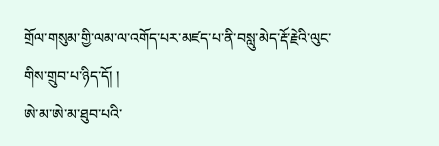གྲོལ་གསུམ་གྱི་ལམ་ལ་འགོད་པར་མཛད་པ་ནི་བསླུ་མེད་རྡོ་རྗེའི་ལུང་གིས་གྲུབ་པ་ཉིད་དོ། །
ཨེ་མ་ཨེ་མ་ཐུབ་པའི་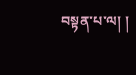བསྟན་པ་ལ། །